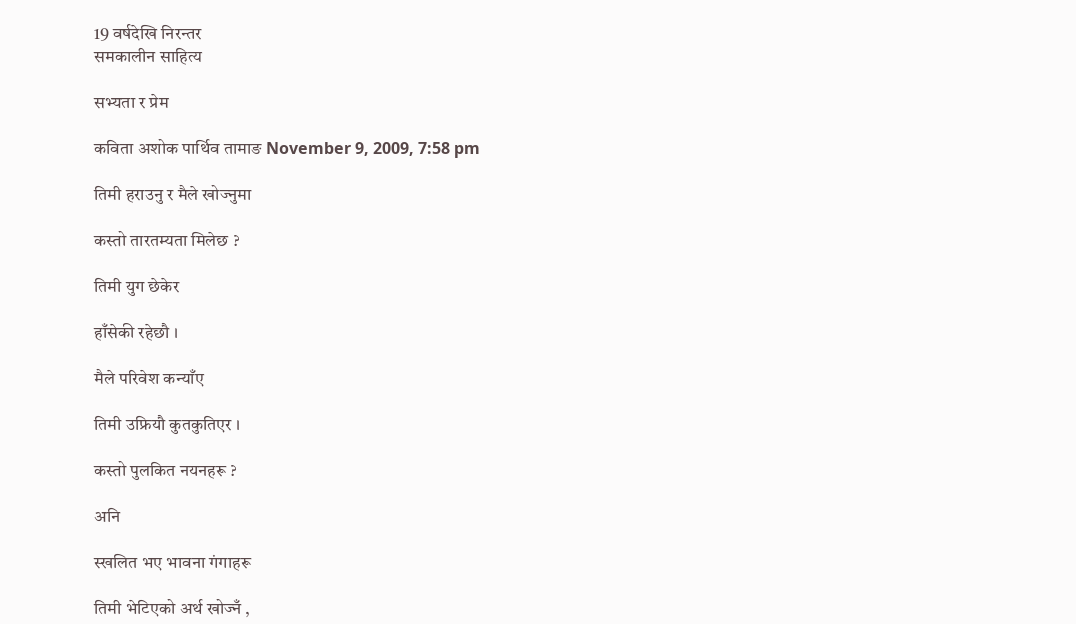19 वर्षदेखि निरन्तर
समकालीन साहित्य

सभ्यता र प्रेम

कविता अशोक पार्थिव तामाङ November 9, 2009, 7:58 pm

तिमी हराउनु र मैले खोज्नुमा

कस्तो तारतम्यता मिलेछ ?

तिमी युग छेकेर

हाँसेकी रहेछौ ।

मैले परिवेश कन्याँए

तिमी उफ्रियौ कुतकुतिएर ।

कस्तो पुलकित नयनहरू ?

अनि

स्खलित भए भावना गंगाहरू

तिमी भेटिएको अर्थ खोज्नँ ,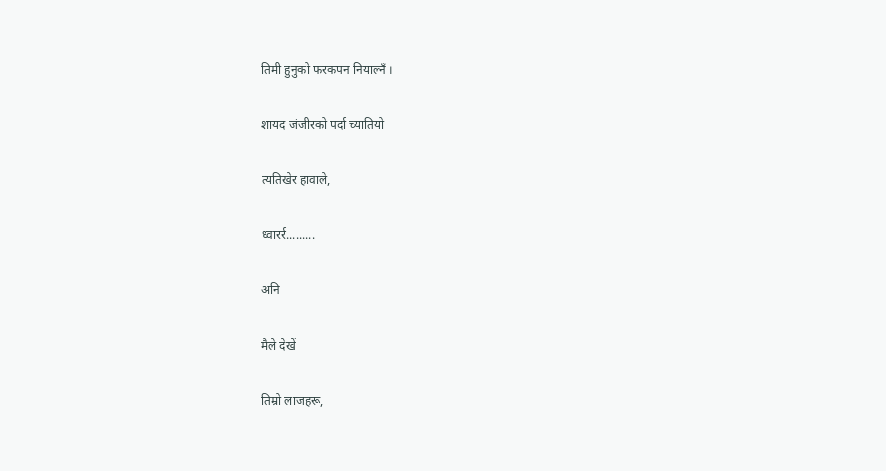तिमी हुनुको फरकपन नियाल्नँ ।

शायद जंजीरको पर्दा च्यातियो

त्यतिखेर हावाले,

ध्वारर्र.........

अनि

मैले देखें

तिम्रो लाजहरू,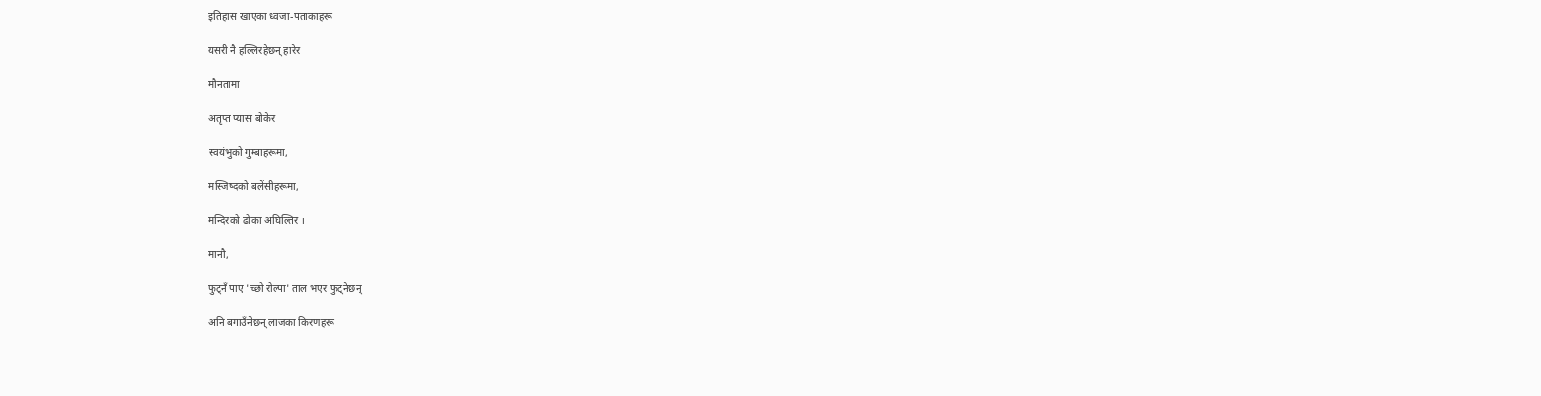इतिहास खाएका ध्वजा-पताकाहरू

यसरी नै हल्लिरहेछन् हारेर

मौनतामा

अतृप्त प्यास बोकेर

स्वयंभुको गुम्बाहरूमा,

मस्जिष्दको बलेंसीहरूमा,

मन्दिरको ढोका अघिल्तिर ।

मानौ,

फुट्नँ पाए 'च्छो रोल्पा' ताल भएर फुट्नेछन्

अनि बगाउँनेछन् लाजका किरणहरू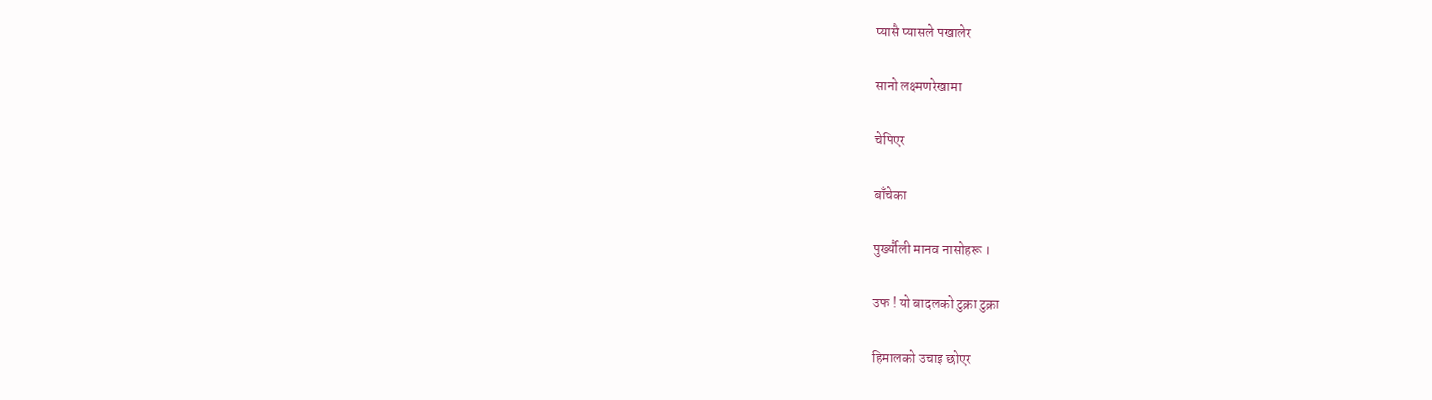प्यासै प्यासले पखालेर

सानो लक्ष्मणरेखामा

चेपिएर

बाँचेका

पुर्ख्यौली मानव नासोहरू ।

उफ ! यो बादलको टुक्रा टुक्रा

हिमालको उचाइ छोएर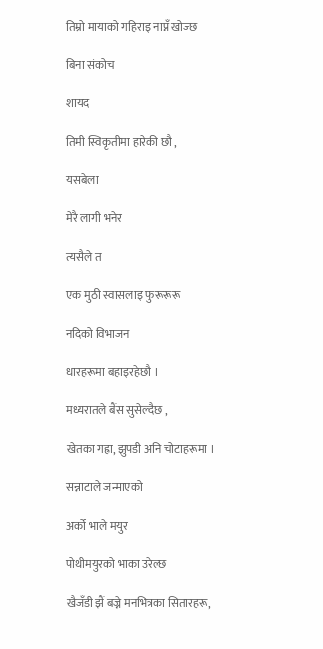तिम्रो मायाको गहिराइ नाप्नँ खोज्छ

बिना संकोच

शायद

तिमी स्विकृतीमा हारेकी छौ ,

यसबेला

मेरै लागी भनेर

त्यसैले त

एक मुठी स्वासलाइ फुरूरूरू

नदिको विभाजन

धारहरूमा बहाइरहेछौ ।

मध्यरातले बैंस सुसेल्दैछ ,

खेतका गह्रा, झुपडी अनि चोटाहरूमा ।

सन्नाटाले जन्माएको

अर्को भाले मयुर

पोथीमयुरको भाका उरेल्छ

खैजँडी झैं बज्ने मनभित्रका सितारहरू,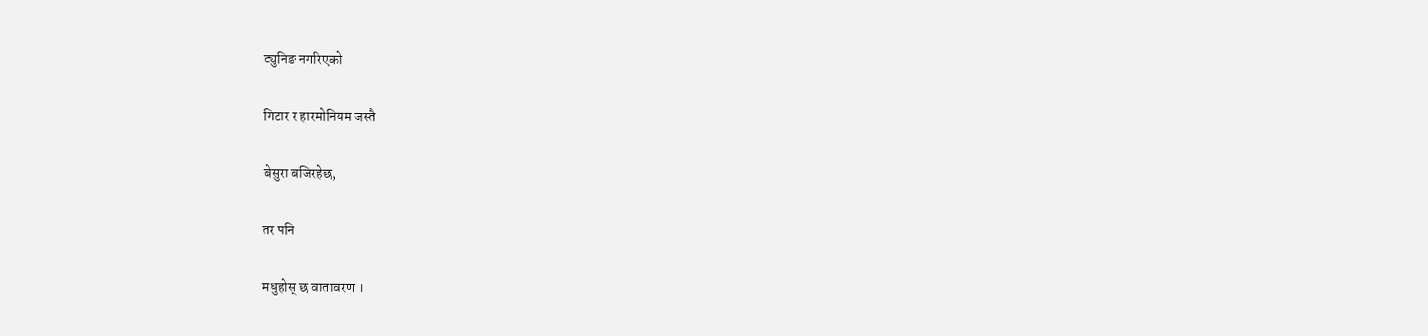ट्युनिङ नगरिएको

गिटार र हारमोनियम जस्तै

बेसुरा बजिरहेछ,

तर पनि

मधुहोस् छ वातावरण ।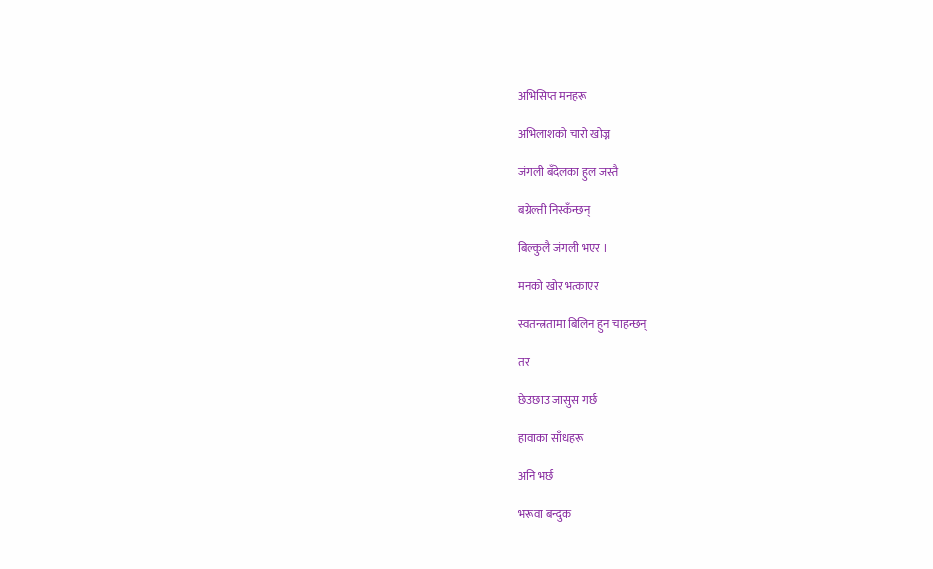अभिसिप्त मनहरू

अभिलाशको चारो खोज्न

जंगली बँदेलका हुल जस्तै

बग्रेल्ती निस्कँन्छन्

बिल्कुलै जंगली भएर ।

मनको खोर भत्काएर

स्वतन्त्रतामा बिलिन हुन चाहन्छन्

तर

छेउछाउ जासुस गर्छ

हावाका साँधहरू

अनि भर्छ

भरूवा बन्दुक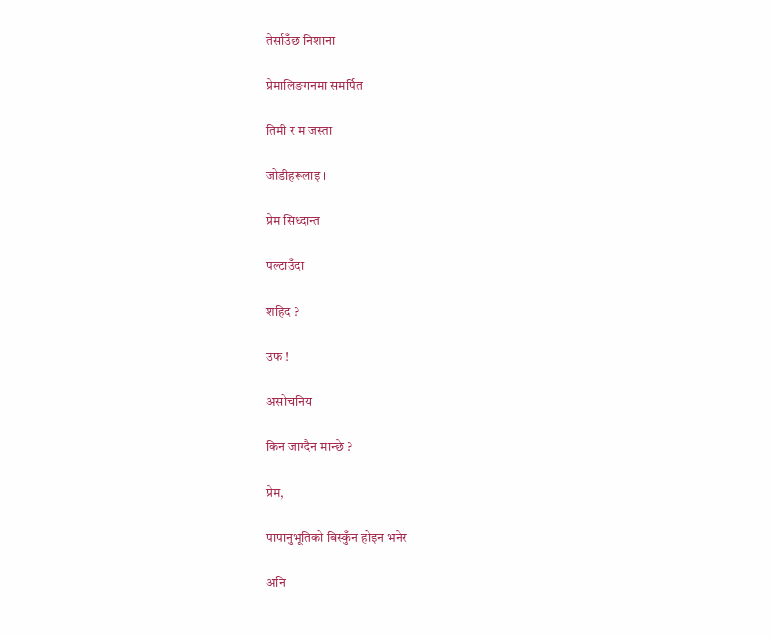तेर्साउँछ निशाना

प्रेमालिङगनमा समर्पित

तिमी र म जस्ता

जोडीहरूलाइ ।

प्रेम सिध्दान्त

पल्टाउँदा

शहिद ?

उफ !

असोचनिय

किन जाग्दैन मान्छे ?

प्रेम,

पापानुभूतिको बिस्कुँन होइन भनेर

अनि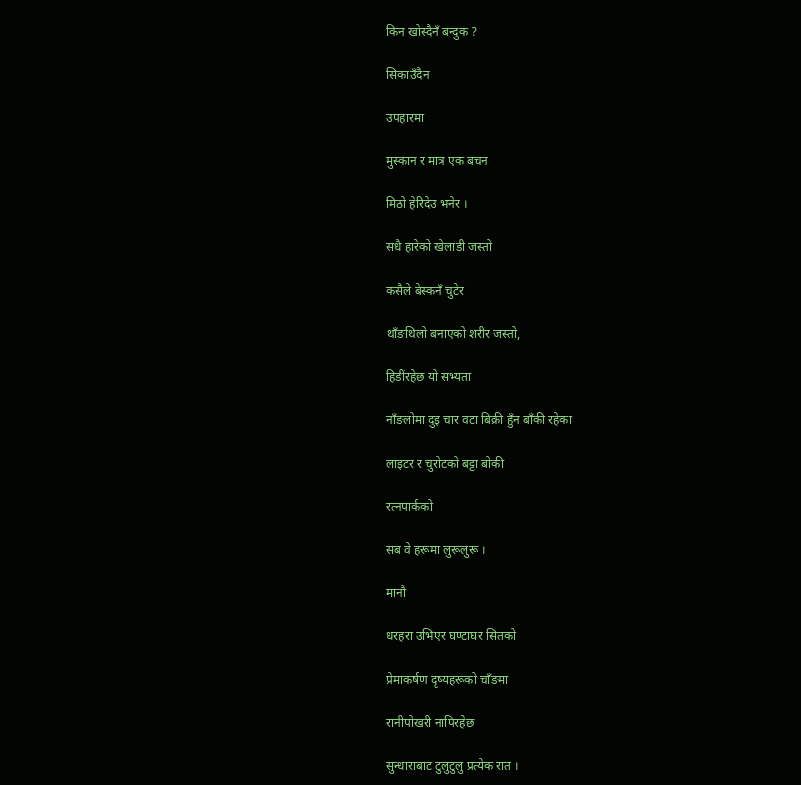किन खोस्दैनँ बन्दुक ?

सिकाउँदैन

उपहारमा

मुस्कान र मात्र एक बचन

मिठो हेरिदेउ भनेर ।

सधै हारेको खेलाडी जस्तो

कसैले बेस्कनँ चुटेर

थाँङथिलो बनाएको शरीर जस्तो,

हिडींरहेछ यो सभ्यता

नाँङलोमा दुइ चार वटा बिक्री हुँन बाँकी रहेका

लाइटर र चुरोटको बट्टा बोकी

रत्नपार्कको

सब वे हरूमा लुरूलुरू ।

मानौ

धरहरा उभिएर घण्टाघर सितको

प्रेमाकर्षण दृष्यहरूको चाँङमा

रानीपोखरी नापिरहेछ

सुन्धाराबाट टुलुटुलु प्रत्येक रात ।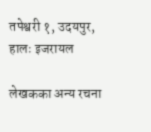तपेश्वरी १, उदयपुर, हालः इजरायल

लेखकका अन्य रचना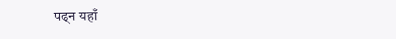पढ्न यहाँ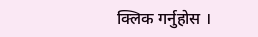क्लिक गर्नुहोस ।